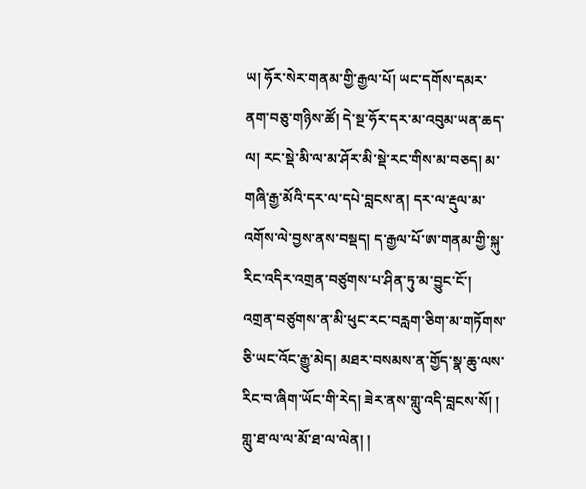ཡ། ཧོར་སེར་གནམ་གྱི་རྒྱལ་པོ། ཡང་དགོས་དམར་ནག་བཅུ་གཉིས་ཚོ། དེ་སྔ་ཧོར་དར་མ་འབུམ་ཡན་ཆད་ལ། རང་སྡེ་མི་ལ་མ་ཤོར་མི་སྡེ་རང་གིས་མ་བཅད། མ་གཞི་རྒྱ་མོའི་དར་ལ་དཔེ་བླངས་ན། དར་ལ་རྡུལ་མ་འགོས་ལེ་བྱས་ནས་བསྡད། ད་རྒྱལ་པོ་ཨ་གནམ་གྱི་སྐུ་རིང་འདིར་འགྲན་བཙུགས་པ་ཤིན་ཏུ་མ་བྱུང་ངོ་། འགྲན་བཙུགས་ན་མི་ཕུང་རང་བརླག་ཅིག་མ་གཏོགས་ཅི་ཡང་འོང་རྒྱུ་མེད། མཐར་བསམས་ན་གྱོད་སྣ་ཆུ་ལས་རིང་བ་ཞིག་ཡོང་གི་རེད། ཟེར་ནས་གླུ་འདི་བླངས་སོ། །
གླུ་ཐ་ལ་ལ་མོ་ཐ་ལ་ལེན། །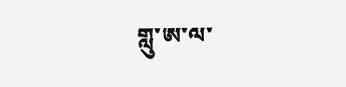གླུ་ཨ་ལ་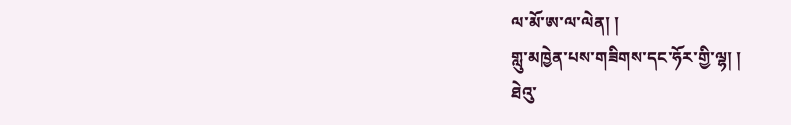ལ་མོ་ཨ་ལ་ལེན། །
གླུ་མཁྱེན་པས་གཟིགས་དང་ཧོར་གྱི་ལྷ། །
ཐེའུ་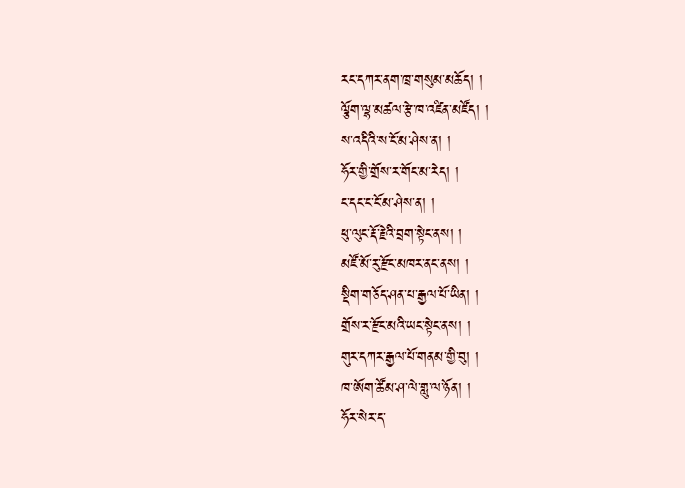རང་དཀར་ནག་ཁྲ་གསུམ་མཆོད། །
ལྕོག་ལྷ་མཚལ་རྩེ་ཁ་འཛིན་མཛོད། །
ས་འདིའི་ས་ངོ་མ་ཤེས་ན། །
ཧོར་གྱི་གྲོས་ར་གོང་མ་རེད། །
ང་དང་ང་ངོ་མ་ཤེས་ན། །
ཕུ་ལུང་རྡོ་རྗེའི་བྲག་སྟེང་ནས། །
མཛོ་མོ་རུ་རྫོང་མཁར་ནང་ནས། །
སྡིག་གཅོད་ཤན་པ་རྒྱལ་པོ་ཡིན། །
གྲོས་ར་རྫོང་མའི་ཡང་སྟེང་ནས། །
གུར་དཀར་རྒྱལ་པོ་གནམ་གྱི་བུ། །
ཁ་ཨོག་ཚོམ་ཤ་ལེ་གླུ་ལ་ཉོན། །
ཧོར་སེར་ད་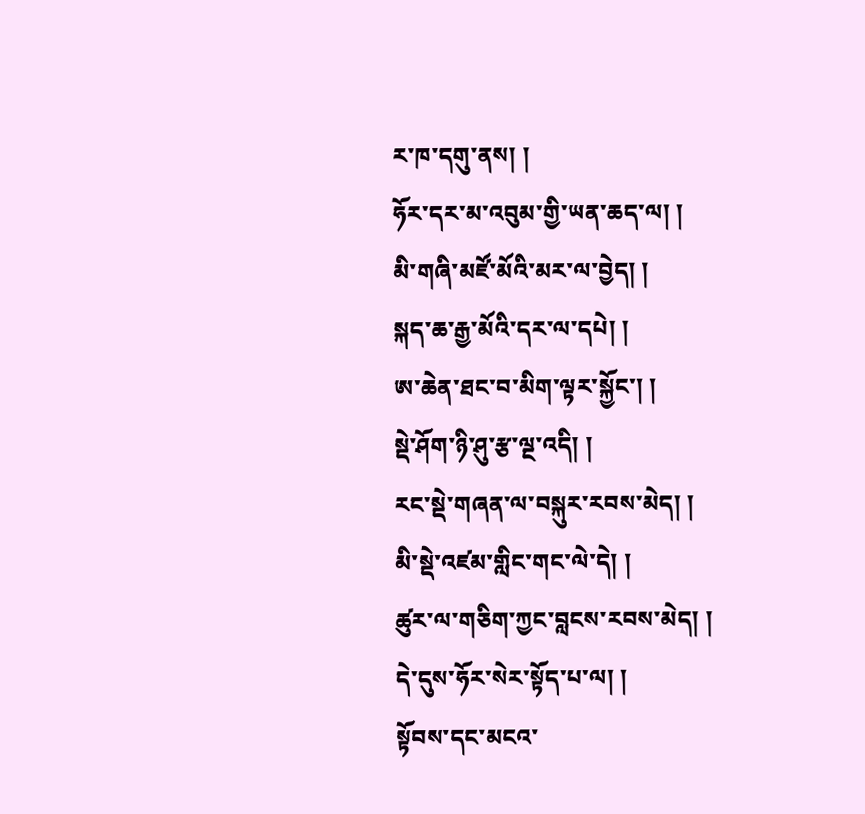ར་ཁ་དགུ་ནས། །
ཧོར་དར་མ་འབུམ་གྱི་ཡན་ཆད་ལ། །
མི་གཞི་མཛོ་མོའི་མར་ལ་བྱེད། །
སྐད་ཆ་རྒྱ་མོའི་དར་ལ་དཔེ། །
ཨ་ཆེན་ཐང་བ་མིག་ལྟར་སྐྱོང་། །
སྡེ་ཤོག་ཉི་ཤུ་རྩ་ལྔ་འདི། །
རང་སྡེ་གཞན་ལ་བསྐུར་རབས་མེད། །
མི་སྡེ་འཛམ་གླིང་གང་ལེ་དེ། །
ཚུར་ལ་གཅིག་ཀྱང་བླངས་རབས་མེད། །
དེ་དུས་ཧོར་སེར་སྟོད་པ་ལ། །
སྟོབས་དང་མངའ་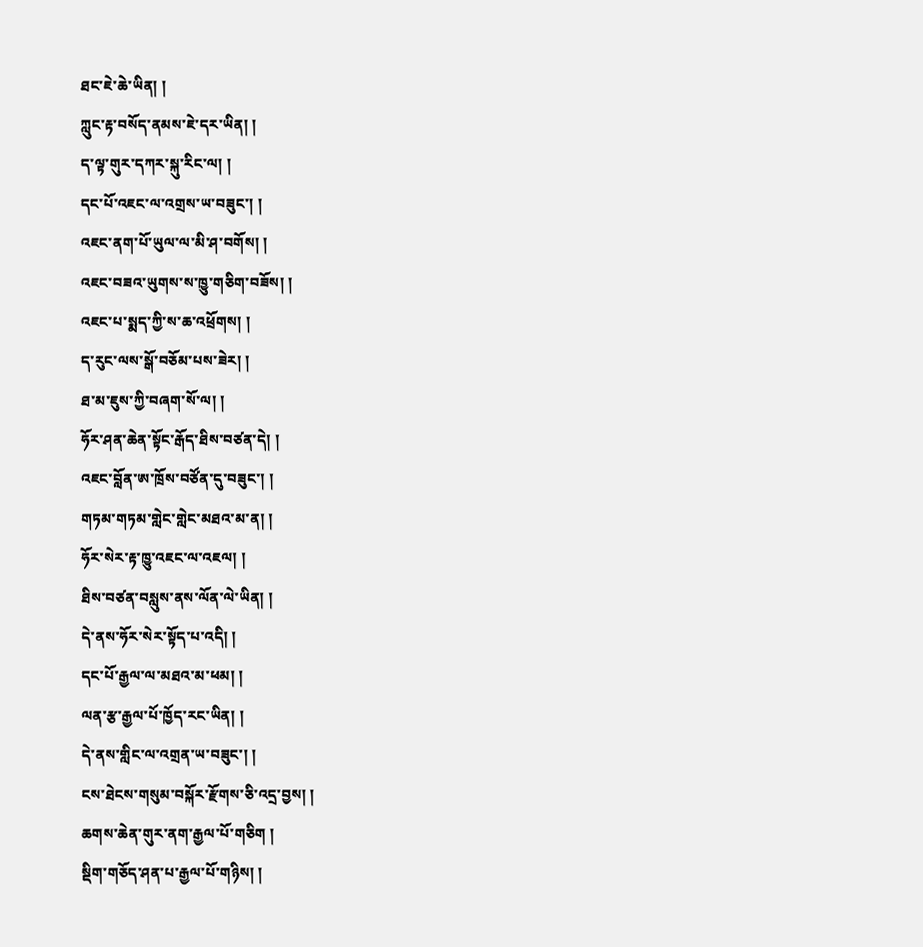ཐང་ཇེ་ཆེ་ཡིན། །
ཀླུང་རྟ་བསོད་ནམས་ཇེ་དར་ཡིན། །
ད་ལྟ་གུར་དཀར་སྐུ་རིང་ལ། །
དང་པོ་འཇང་ལ་འགྲས་ཡ་བཟུང་། །
འཇང་ནག་པོ་ཡུལ་ལ་མི་ཤ་བགོས། །
འཇང་བཟའ་ཡུགས་ས་ཁྱུ་གཅིག་བཟོས། །
འཇང་པ་སྨད་ཀྱི་ས་ཆ་འཕྲོགས། །
ད་རུང་ལས་སྒོ་བཅོམ་པས་ཟེར། །
ཐ་མ་ཇུས་ཀྱི་བཞག་སོ་ལ། །
ཧོར་ཤན་ཆེན་སྟོང་རྒོད་ཐིས་བཙན་དེ། །
འཇང་བློན་ཨ་ཁྲོས་བཙོན་དུ་བཟུང་། །
གཏམ་གཏམ་གླེང་གླེང་མཐའ་མ་ན། །
ཧོར་སེར་རྟ་ཁྱུ་འཇང་ལ་འཇལ། །
ཐིས་བཙན་བསླུས་ནས་ལོན་ལེ་ཡིན། །
དེ་ནས་ཧོར་སེར་སྟོད་པ་འདི། །
དང་པོ་རྒྱལ་ལ་མཐའ་མ་ཕམ། །
ལན་རྩ་རྒྱལ་པོ་ཁྱོད་རང་ཡིན། །
དེ་ནས་གླིང་ལ་འགྲན་ཡ་བཟུང་། །
ངས་ཐེངས་གསུམ་བསྐོར་རྫོགས་ཅི་འདྲ་བྱས། །
ཆགས་ཆེན་གུར་ནག་རྒྱལ་པོ་གཅིག །
སྡིག་གཅོད་ཤན་པ་རྒྱལ་པོ་གཉིས། །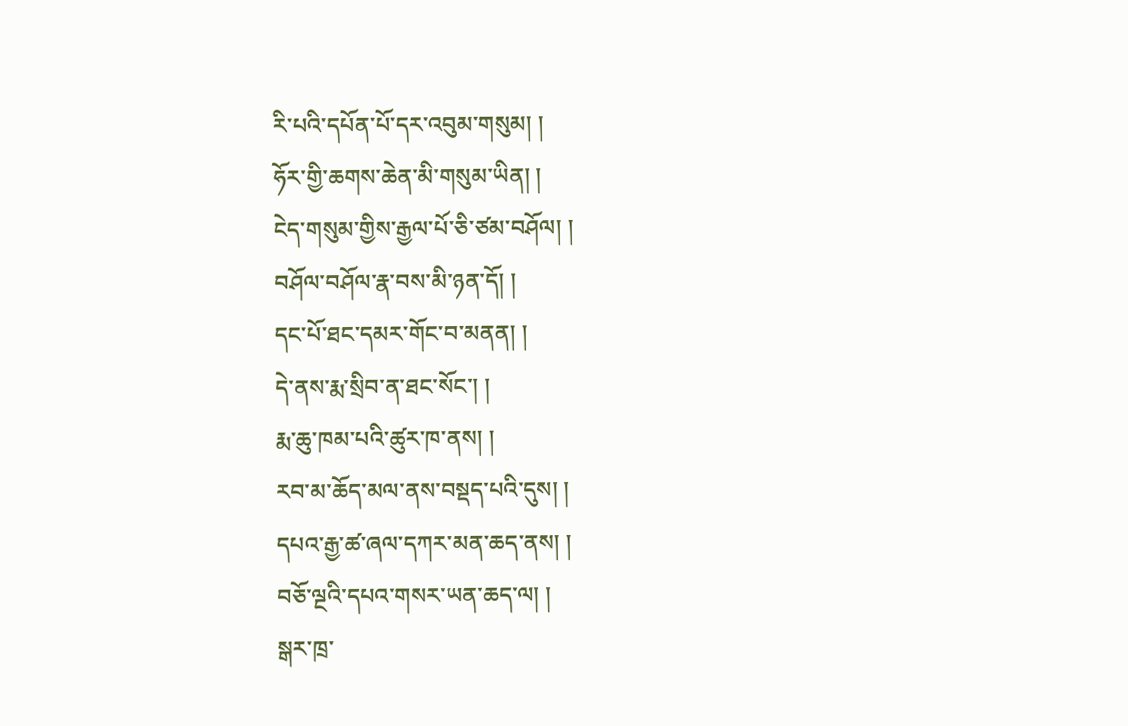རི་པའི་དཔོན་པོ་དར་འབུམ་གསུམ། །
ཧོར་གྱི་ཆགས་ཆེན་མི་གསུམ་ཡིན། །
ངེད་གསུམ་གྱིས་རྒྱལ་པོ་ཅི་ཙམ་བཤོལ། །
བཤོལ་བཤོལ་རྣ་བས་མི་ཉན་དོ། །
དང་པོ་ཐང་དམར་གོང་བ་མནན། །
དེ་ནས་རྨ་སྲིབ་ན་ཐང་སོང་། །
རྨ་ཆུ་ཁམ་པའི་ཚུར་ཁ་ནས། །
རབ་མ་ཆོད་མལ་ནས་བསྡད་པའི་དུས། །
དཔའ་རྒྱ་ཚ་ཞལ་དཀར་མན་ཆད་ནས། །
བཅོ་ལྔའི་དཔའ་གསར་ཡན་ཆད་ལ། །
སྒར་ཁྲ་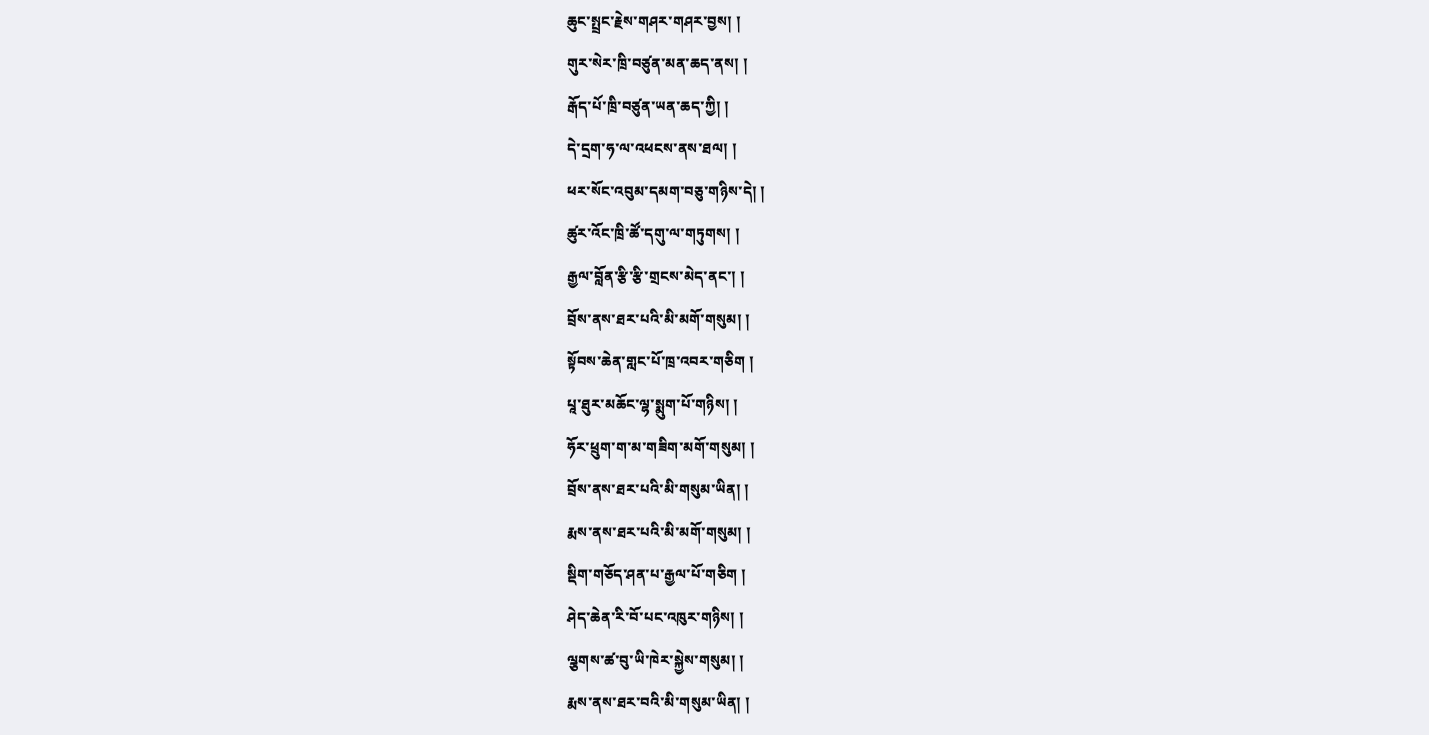ཆུང་སྤྲང་རྗེས་གཤར་གཤར་བྱས། །
གུར་སེར་ཁྲི་བཙུན་མན་ཆད་ནས། །
རྒོད་པོ་ཁྲི་བཙུན་ཡན་ཆད་ཀྱི། །
དེ་དྲག་ཧ་ལ་འཕངས་ནས་ཐལ། །
ཕར་སོང་འབུམ་དམག་བཅུ་གཉིས་དེ། །
ཚུར་འོང་ཁྲི་ཚོ་དགུ་ལ་གཏུགས། །
རྒྱལ་བློན་རྩི་རྩི་གྲངས་མེད་ནང་། །
བྲོས་ནས་ཐར་པའི་མི་མགོ་གསུམ། །
སྟོབས་ཆེན་གླང་པོ་ཁྲ་འབར་གཅིག །
པཱ་ཐུར་མཆོང་ལྷ་སྨུག་པོ་གཉིས། །
ཧོར་ཕྲུག་ག་མ་གཟིག་མགོ་གསུམ། །
བྲོས་ནས་ཐར་པའི་མི་གསུམ་ཡིན། །
རྨས་ནས་ཐར་པའི་མི་མགོ་གསུམ། །
སྡིག་གཅོད་ཤན་པ་རྒྱལ་པོ་གཅིག །
ཤེད་ཆེན་རི་བོ་པང་འཁུར་གཉིས། །
ལྕགས་ཚ་བུ་ཡི་ཁེར་སྐྱེས་གསུམ། །
རྨས་ནས་ཐར་བའི་མི་གསུམ་ཡིན། །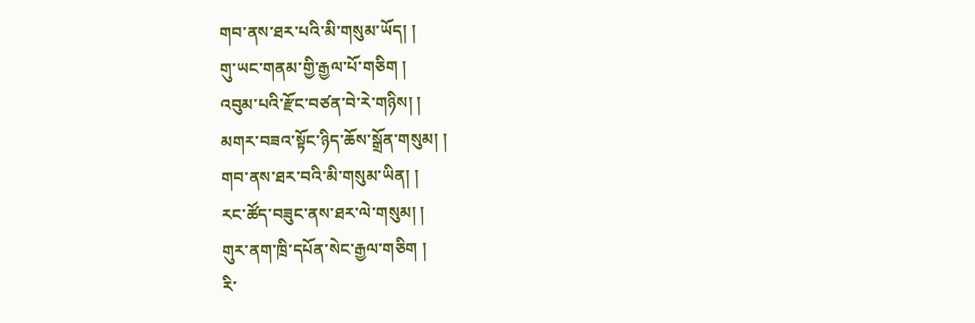གབ་ནས་ཐར་པའི་མི་གསུམ་ཡོད། །
གུ་ཡང་གནམ་གྱི་རྒྱལ་པོ་གཅིག །
འབུམ་པའི་རྫོང་བཙན་བེ་རེ་གཉིས། །
མགར་བཟའ་སྟོང་ཉིད་ཆོས་སྒྲོན་གསུམ། །
གབ་ནས་ཐར་བའི་མི་གསུམ་ཡིན། །
རང་ཚོད་བཟུང་ནས་ཐར་ལེ་གསུམ། །
གུར་ནག་ཁྲི་དཔོན་སེང་རྒྱལ་གཅིག །
རི་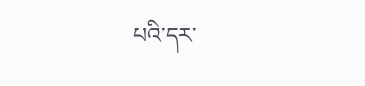པའི་དར་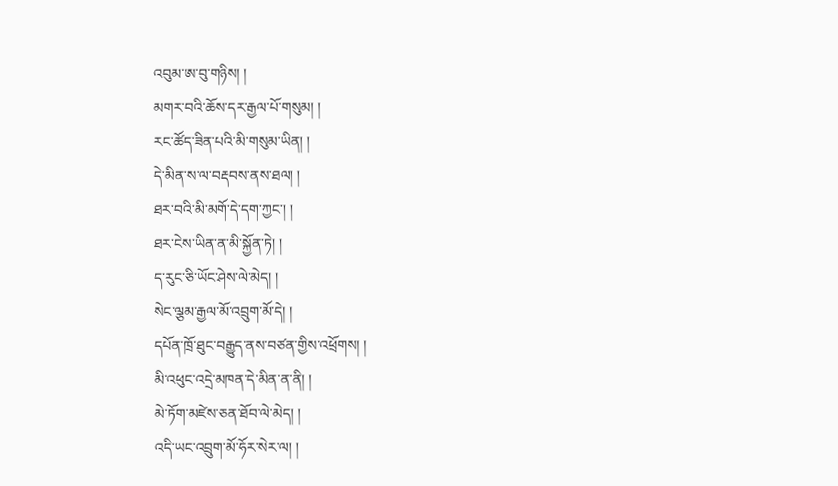འབུམ་ཨ་བུ་གཉིས། །
མགར་བའི་ཆོས་དར་རྒྱལ་པོ་གསུམ། །
རང་ཚོད་ཟིན་པའི་མི་གསུམ་ཡིན། །
དེ་མིན་ས་ལ་བརྡབས་ནས་ཐལ། །
ཐར་བའི་མི་མགོ་དེ་དག་ཀྱང་། །
ཐར་ངེས་ཡིན་ན་མི་སྐྱོན་ཏེ། །
ད་རུང་ཅི་ཡོང་ཤེས་ལེ་མེད། །
སེང་ལྕམ་རྒྱལ་མོ་འབྲུག་མོ་དེ། །
དཔོན་ཁྲོ་ཐུང་བརྒྱུད་ནས་བཙན་གྱིས་འཕྲོགས། །
མི་འཕུང་འདྲེ་མཁན་དེ་མིན་ན་ནི། །
མེ་ཏོག་མཛེས་ཅན་ཐོབ་ལེ་མེད། །
འདི་ཡང་འབྲུག་མོ་ཧོར་སེར་ལ། །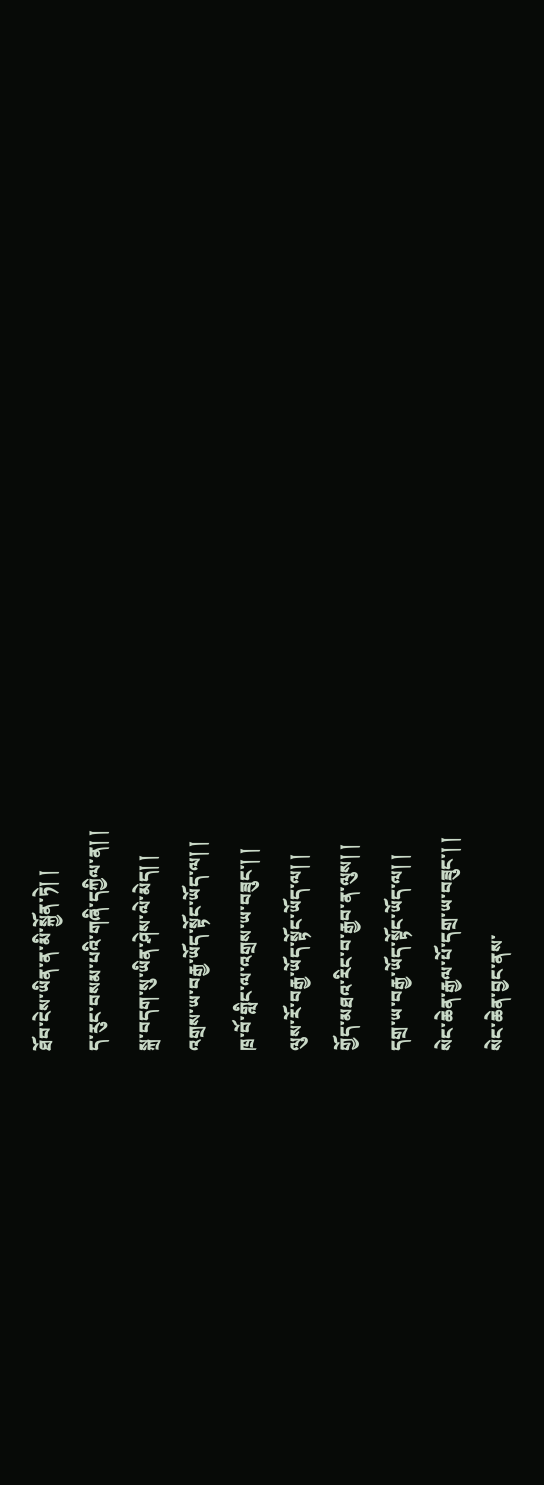ཐོབ་ངེས་ཡིན་ན་མི་སྐྱོན་ཏེ། །
ད་རུང་བསམ་པའི་གཞི་དཀྱིལ་ན། །
སྐྲ་བདག་སུ་ཡིན་ཤེས་ལེ་མེད། །
འགྲས་ཡ་བརྒྱ་ཡོད་སྟོང་ཡོད་ལ། །
ཁྲ་བོ་གླིང་ལ་འགྲས་ཡ་བཟུང་། །
ལུས་རོ་བརྒྱ་ཡོད་སྟོང་ཡོད་ལ། །
གྱོད་མཐའ་རིང་བ་རྒྱབ་ན་ལུས། །
དགྲ་ཡ་བརྒྱ་ཡོད་སྟོང་ཡོད་ལ། །
སེང་ཆེན་རྒྱལ་པོ་དགྲ་ཡ་བཟུང་། །
སེང་ཆེན་བྱང་ནས་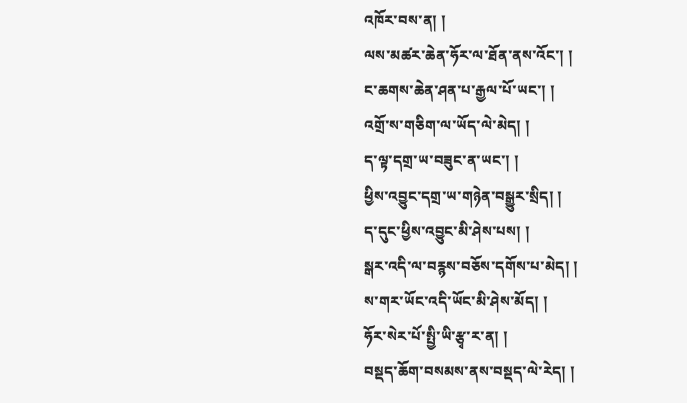འཁོར་བས་ན། །
ལས་མཚར་ཆེན་ཧོར་ལ་ཐོན་ནས་འོང་། །
ང་ཆགས་ཆེན་ཤན་པ་རྒྱལ་པོ་ཡང་། །
འགྲོ་ས་གཅིག་ལ་ཡོད་ལེ་མེད། །
ད་ལྟ་དགྲ་ཡ་བཟུང་ན་ཡང་། །
ཕྱིས་འབྱུང་དགྲ་ཡ་གཉེན་བསྒྱུར་སྲིད། །
ད་དུང་ཕྱིས་འབྱུང་མི་ཤེས་པས། །
སྒར་འདི་ལ་བརྙས་བཅོས་དགོས་པ་མེད། །
ས་གར་ཡོང་འདི་ཡོང་མི་ཤེས་མོད། །
ཧོར་སེར་པོ་སྤྱི་ཡི་རྩྭ་ར་ན། །
བསྡད་ཆོག་བསམས་ནས་བསྡད་ལེ་རེད། །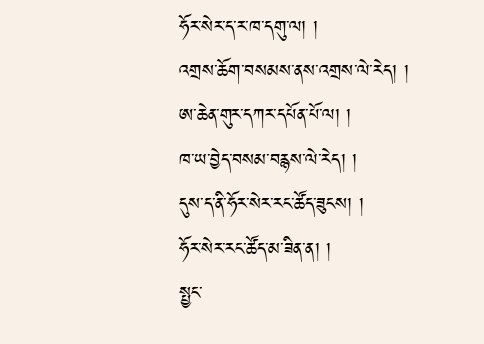ཧོར་སེར་ད་ར་ཁ་དགུ་ལ། །
འགྲས་ཆོག་བསམས་ནས་འགྲས་ལེ་རེད། །
ཨ་ཆེན་གུར་དཀར་དཔོན་པོ་ལ། །
ཁ་ཡ་བྱེད་བསམ་བརྙས་ལེ་རེད། །
དུས་ད་ནི་ཧོར་སེར་རང་ཚོད་ཟུངས། །
ཧོར་སེར་རང་ཚོད་མ་ཟིན་ན། །
སྤྱང་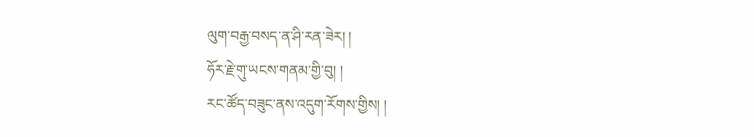ལུག་བརྒྱ་བསད་ན་ཤི་རན་ཟེར། །
ཧོར་རྗེ་གུ་ཡངས་གནམ་གྱི་བུ། །
རང་ཚོད་བཟུང་ནས་འདུག་རོགས་གྱིས། །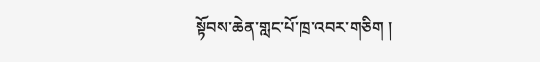སྟོབས་ཆེན་གླང་པོ་ཁྲ་འབར་གཅིག །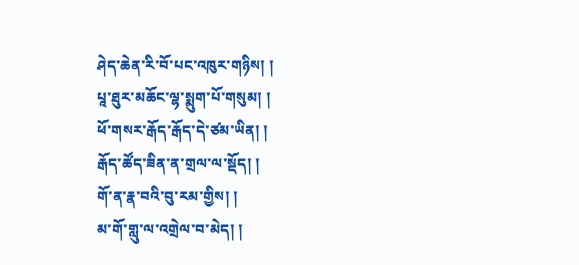ཤེད་ཆེན་རི་བོ་པང་འཁུར་གཉིས། །
པཱ་ཐུར་མཆོང་ལྷ་སྨུག་པོ་གསུམ། །
ཕོ་གསར་རྒོད་རྒོད་དེ་ཙམ་ཡིན། །
རྒོད་ཚོད་ཟིན་ན་གྲལ་ལ་སྡོད། །
གོ་ན་རྣ་བའི་བུ་རམ་གྱིས། །
མ་གོ་གླུ་ལ་འགྲེལ་བ་མེད། །